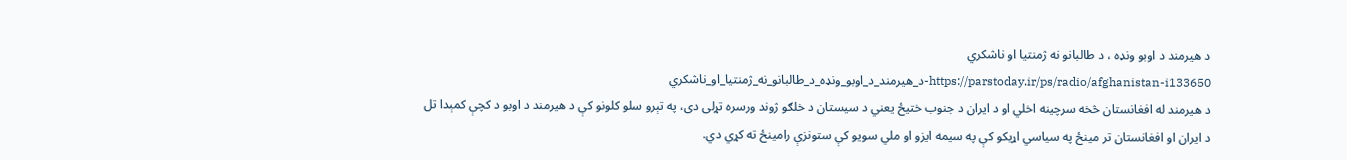د هیرمند د اوبو ونډه ، د طالبانو نه ژمنتیا او ناشکري
https://parstoday.ir/ps/radio/afghanistan-i133650-د_هیرمند_د_اوبو_ونډه_د_طالبانو_نه_ژمنتیا_او_ناشکري
د هیرمند له افغانستان څخه سرچینه اخلي او د ایران د جنوب ختیځ یعني د سیستان د خلګو ژوند ورسره تړلی دی، په تېرو سلو کلونو کې د هیرمند د اوبو د کچې کمېدا تل د ایران او افغانستان تر مینځ په سیاسي اړیکو کې په سیمه ایزو او ملي سویو کې ستونزې رامینځ ته کړي دي.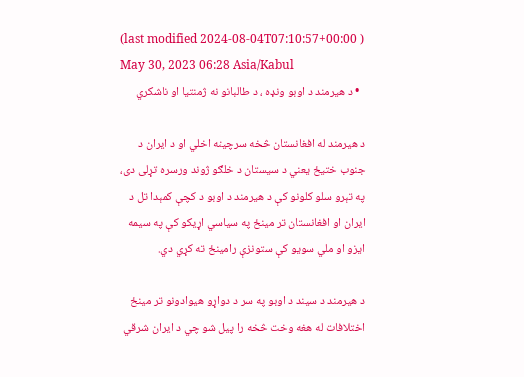(last modified 2024-08-04T07:10:57+00:00 )
May 30, 2023 06:28 Asia/Kabul
  • د هیرمند د اوبو ونډه ، د طالبانو نه ژمنتیا او ناشکري

د هیرمند له افغانستان څخه سرچینه اخلي او د ایران د جنوب ختیځ یعني د سیستان د خلګو ژوند ورسره تړلی دی، په تېرو سلو کلونو کې د هیرمند د اوبو د کچې کمېدا تل د ایران او افغانستان تر مینځ په سیاسي اړیکو کې په سیمه ایزو او ملي سویو کې ستونزې رامینځ ته کړي دي.

د هیرمند د سیند د اوبو په سر د دواړو هیوادونو تر مینځ اختلافات له هغه وخت څخه را پیل شو چي د ایران شرقي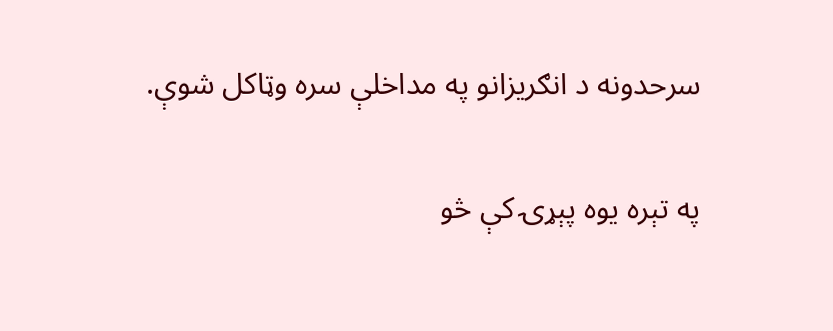سرحدونه د انګریزانو په مداخلې سره وټاکل شوې.

په تېره یوه پېړۍ کې څو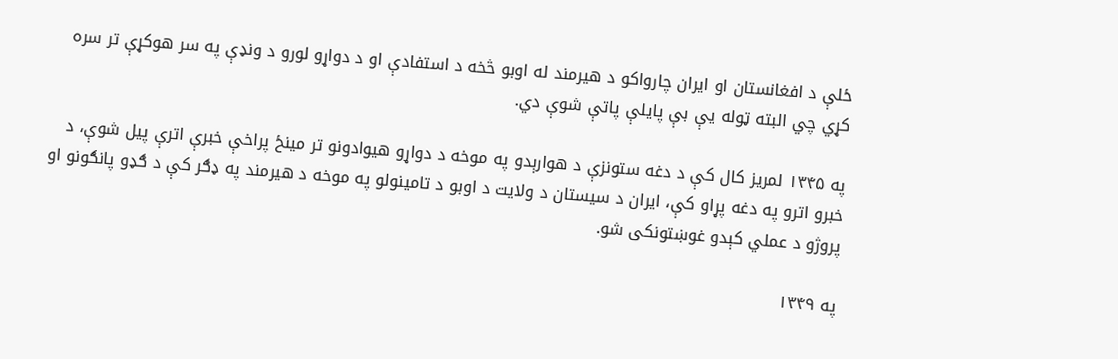ځلې د افغانستان او ایران چارواکو د هیرمند له اوبو څخه د استفادې او د دواړو لورو د ونډې په سر هوکړې تر سره کړي چي البته ټوله یې بې پایلې پاتې شوې دي.

په ۱۳۴۵ لمریز کال کې د دغه ستونزې د هوارېدو په موخه د دواړو هیوادونو تر مینځ پراخې خبرې اترې پیل شوې، د خبرو اترو په دغه پړاو کې، ایران د سیستان د ولایت د اوبو د تامینولو په موخه د هیرمند په ډګر کې د ګډو پانګونو او پروژو د عملي کېدو غوښتونکی شو.

په ۱۳۴۹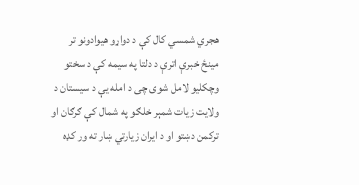هجري شمسي کال کې د دواړو هیوادونو تر مینځ خبرې اترې د دلتا په سیمه کې د سختو وچکلیو لامل شوی چی د امله یې د سیستان د ولایت زیات شمېر خلګو په شمال کې ګرګان او ترکمن دښتو او د ایران زیارتي ښار ته ور کډه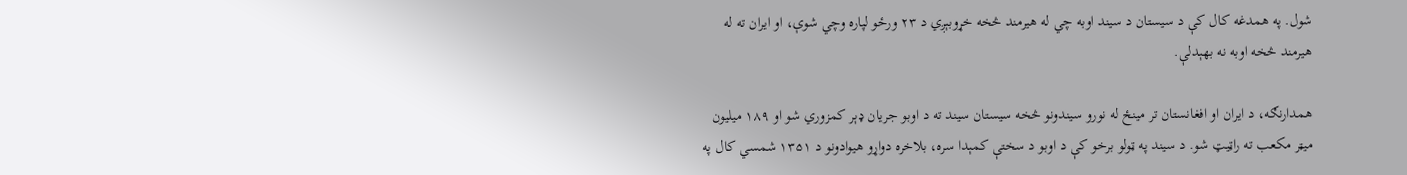شول. په همدغه کال کې د سیستان د سیند اوبه چي له هیرمند څخه خړوبېږي د ۲۳ ورځو لپاره وچي شوې، او ایران ته له هیرمند څخه اوبه نه بهېدلې.

همدارنګه، د ایران او افغانستان تر مینځ له نورو سیندونو څخه سیستان سیند ته د اوبو جریان ډېر کمزوري شو او ۱۸۹ میلیون میټر مکعب ته راټیټ شو. د سیند په ټولو برخو کې د اوبو د سختې کمېدا سره، بلاخره دواړو هیوادونو د ۱۳۵۱ شمسي کال په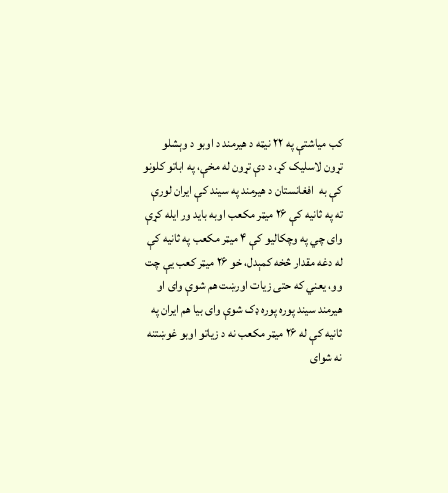کب میاشتې په ۲۲ نیټه د هیرمند د اوبو د وېشلو تړون لاسلیک کړ، د دې تړون له مخې، په اباتو کلونو کې به  افغانستان د هیرمند په سیند کې ایران لورې ته په ثانیه کې ۲۶ میټر مکعب اوبه باید ور ایله کړې وای چي په وچکالیو کې ۴ میټر مکعب په ثانیه کې له دغه مقدار څخه کمېدل، خو ۲۶ میټر کعب یې چت وو، یعني که حتی زیات اورښت هم شوې وای او هیرمند سیند پوره پوره ډک شوې وای بیا هم ایران په ثانیه کې له ۲۶ میټر مکعب نه د زیاتو اوبو غوښتنه نه شوای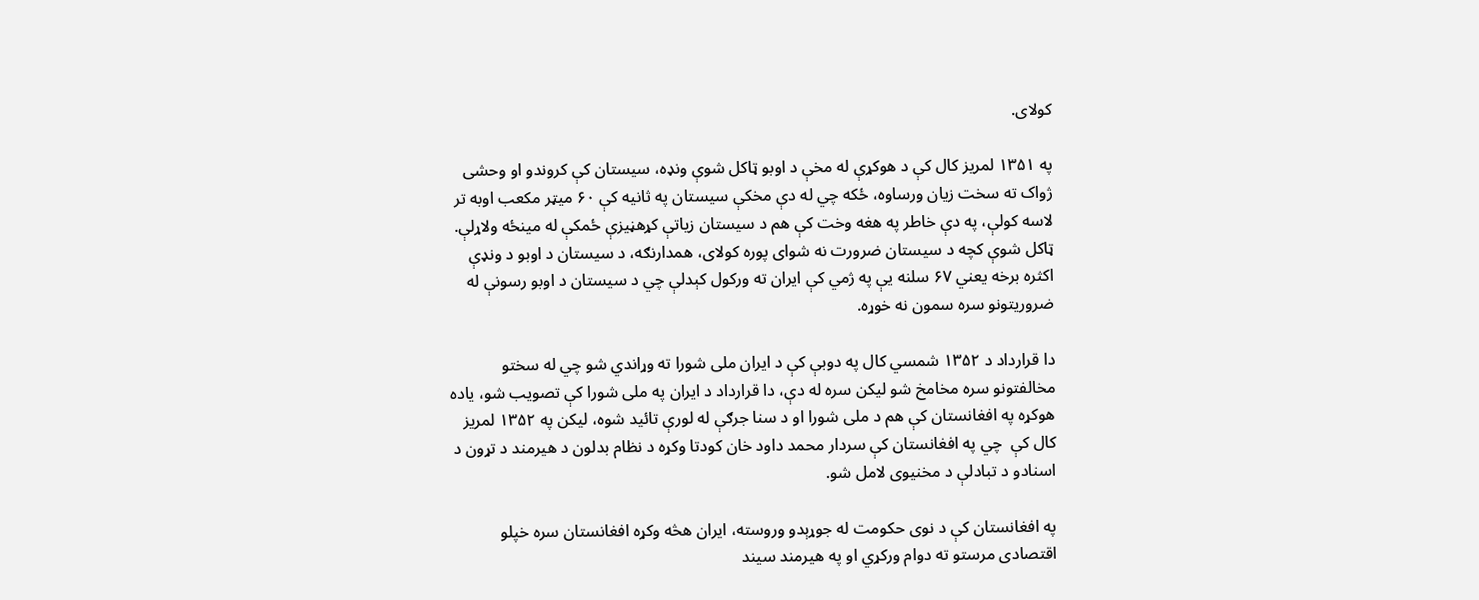کولای.

په ۱۳۵۱ لمریز کال کې د هوکړې له مخې د اوبو ټاکل شوې ونډه، سیستان کې کروندو او وحشی ژواک ته سخت زیان ورساوه، ځکه چي له دې مخکې سیستان په ثانیه کې ۶۰ میټر مکعب اوبه تر لاسه کولې، په دې خاطر په هغه وخت کې هم د سیستان زیاتې کړهڼیزې ځمکې له مینځه ولاړلې. ټاکل شوې کچه د سیستان ضرورت نه شوای پوره کولای، همدارنګه، د سیستان د اوبو د ونډې اکثره برخه یعني ۶۷ سلنه یې په ژمي کې ایران ته ورکول کېدلې چي د سیستان د اوبو رسونې له ضروریتونو سره سمون نه خوړه.

دا قرارداد د ۱۳۵۲ شمسي کال په دوبې کې د ایران ملی شورا ته وړاندي شو چي له سختو مخالفتونو سره مخامخ شو لیکن سره له دې، دا قرارداد د ایران په ملی شورا کې تصویب شو، یاده هوکړه په افغانستان کې هم د ملی شورا او د سنا جرګې له لورې تائید شوه، لیکن په ۱۳۵۲ لمریز کال کې  چي په افغانستان کې سردار محمد داود خان کودتا وکړه د نظام بدلون د هیرمند د تړون د اسنادو د تبادلې د مخنیوی لامل شو.

په افغانستان کې د نوی حکومت له جوړېدو وروسته، ایران هڅه وکړه افغانستان سره خپلو اقتصادی مرستو ته دوام ورکړي او په هیرمند سیند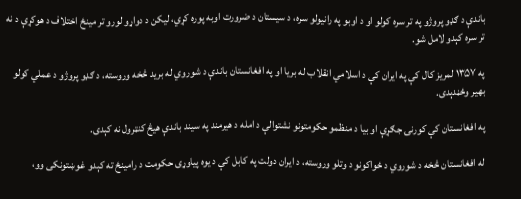باندې د ګډو پروژو په تر سره کولو او د اوبو په رانیولو سره، د سیستان د ضرورت اوبه پوره کړي، لیکن د دواړو لورو تر مینځ اختلاف د هوکړې د نه تر سره کېدو لامل شو.

په ۱۳۵۷ لمریز کال کې په ایران کې د اسلامي انقلاب له بریا او په افغانستان باندې د شوروي له برید څخه وروسته، د ګډو پروژو د عملي کولو بهیر وځڼدېدی.

په افغانستان کې کورنۍ جګړې او بیا د منظمو حکومتونو نشتوالې د امله د هیرمند په سیند باندې هیڅ کنټرول نه کېدی.

له افغانستان څخه د شوروي د ځواکونو د وتلو وروسته، د ایران دولت په کابل کې د یوه پیاوړی حکومت د رامینځ ته کېدو غوښتونکی وو،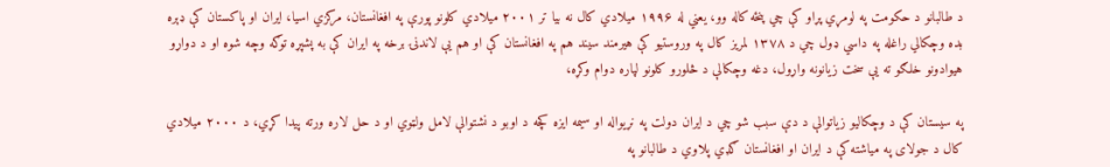د طالبانو د حکومت په لومړي پړاو کې چي پنځه کاله وو، یعني له ۱۹۹۶ میلادي کال نه بیا تر ۲۰۰۱ میلادي کلونو پورې په افغانستان، مرکزي اسیا، ایران او پاکستان کې ډېره بده وچکالي راغله په داسي ډول چي د ۱۳۷۸ لمریز کال په وروستیو کې هیرمند سیند هم په افغانستان کې او هم یې لاندنۍ برخه په ایران کې به پشپړه توګه وچه شوه او د دواړو هیوادونو خلګو ته یې سخت زیانونه واړول، دغه وچکالې د څلورو کلونو لپاره دوام وکړه،

په سیستان کې د وچکالیو زیاتوالې د دې سبب شو چي د ایران دولت په نړیواله او سیمه ایزه کچه د اوبو د نشتوالې لامل ولټوي او د حل لاره ورته پیدا کړي، د ۲۰۰۰ میلادي کال د جولای په میاشته کې د ایران او افغانستان ګډي پلاوي د طالبانو په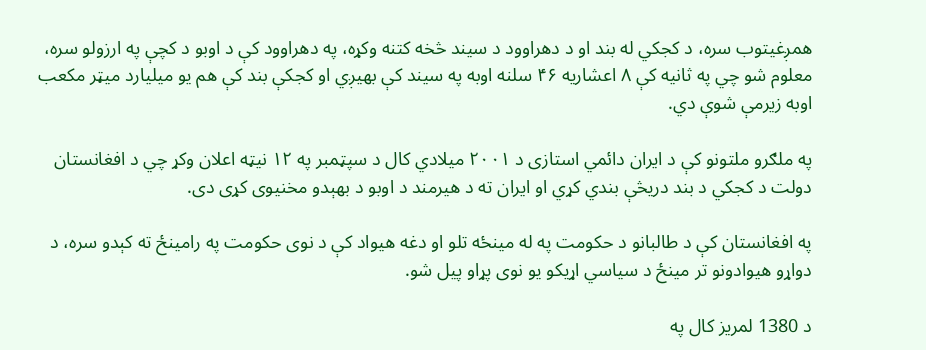همږغیتوب سره، د کجکي له بند او د دهراوود د سیند څخه کتنه وکړه، په دهراوود کې د اوبو د کچې په ارزولو سره، معلوم شو چي په ثانیه کې ۸ اعشاریه ۴۶ سلنه اوبه په سیند کې بهیږي او کجکې بند کې هم یو میلیارد میټر مکعب اوبه زیرمې شوې دي.

په ملګرو ملتونو کې د ایران دائمي استازی د ۲۰۰۱ میلادي کال د سپټمبر په ۱۲ نیټه اعلان وکړ چي د افغانستان دولت د کجکي د بند دریڅې بندي کړي او ایران ته د هیرمند د اوبو د بهېدو مخنیوی کړی دی.

په افغانستان کې د طالبانو د حکومت په له مینځه تلو او دغه هیواد کې د نوی حکومت په رامینځ ته کېدو سره، د دواړو هیوادونو تر مینځ د سیاسي اړیکو یو نوی پړاو پیل شو.

د 1380 لمریز کال په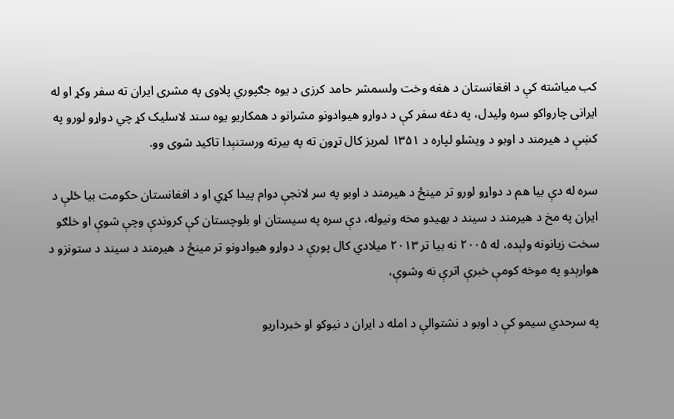کب میاشته کې د افغانستان د هغه وخت ولسمشر حامد کرزی د یوه جګپوري پلاوی په مشری ایران ته سفر وکړ او له ایرانی چارواکو سره ولیدل، په دغه سفر کې د دواړو هیوادونو مشرانو د همکاریو یوه سند لاسلیک کړ چي دواړو لورو په کښې د هیرمند د اوبو د ویشلو لپاره د ۱۳۵۱ لمریز کال تړون ته په بیرته ورستنېدا تاکید شوی وو.

سره له دې بیا هم د دواړو لورو تر مینځ د هیرمند د اوبو په سر لانجې دوام پیدا کړي او د افغانستان حکومت بیا ځلې د ایران په مخ د هیرمند د سیند د بهیدو مخه ونیوله، دې سره په سیستان او بلوچستان کې کروندې وچې شوې او خلګو سخت زیانونه ولېده، له ۲۰۰۵ نه بیا تر ۲۰۱۳ میلادي کال پورې د دواړو هیوادونو تر مینځ د هیرمند د سیند د ستونزو د هوارېدو په موخه کومې خبرې اترې نه وشوې،

په سرحدي سیمو کې د اوبو د نشتوالې د امله د ایران د نیوکو او خبرداریو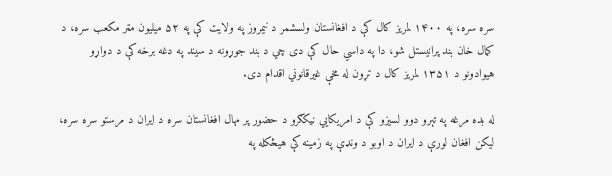سره سره، په ۱۴۰۰ لمریز کال کې د افغانستان ولسشمر د نیمروز په ولایت کې په ۵۲ میلیون مټر مکعب سره، د کمال خان بند پرانیستل شو، دا په داسي حال کې دی چي د بند جوړونه د سیند په دغه برخه کې د دواړو هیوادونو د ۱۳۵۱ لمریز کال د تړون له مخې غیرقانوني اقدام دی.

له بده مرغه په تېرو دوو لسیزو کې د امریکایي نیکګرو د حضور پر مهال افغانستان سره د ایران د مرستو سره سره، لیکن افغان لورې د ایران د اوبو د ونډې په زمینه کې هیڅکله په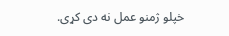خپلو ژمنو عمل نه دی کړی.